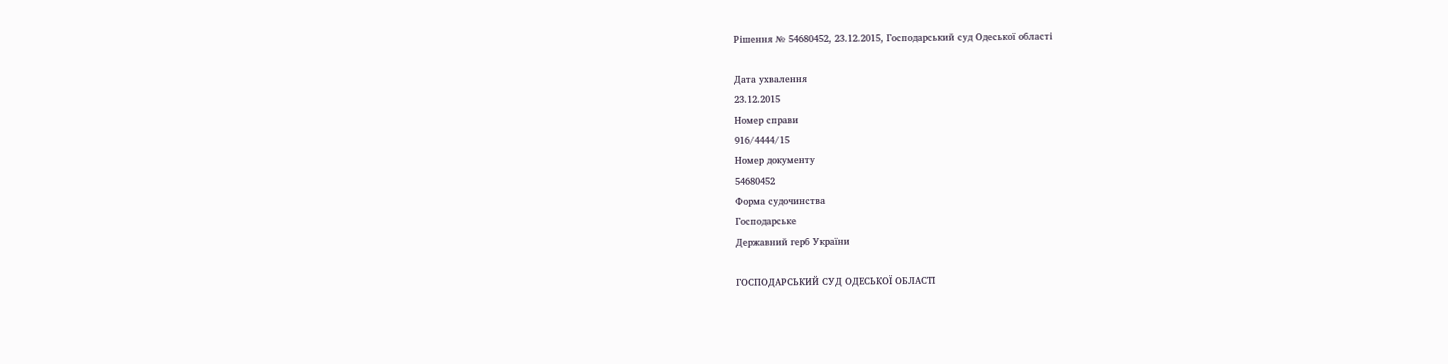Рішення № 54680452, 23.12.2015, Господарський суд Одеської області

Дата ухвалення
23.12.2015
Номер справи
916/4444/15
Номер документу
54680452
Форма судочинства
Господарське
Державний герб України

ГОСПОДАРСЬКИЙ СУД ОДЕСЬКОЇ ОБЛАСТІ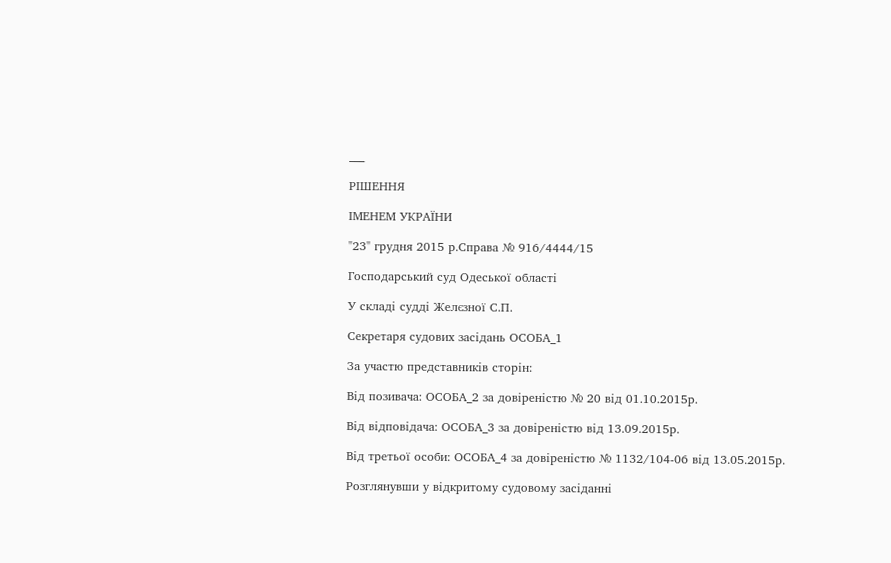___

РІШЕННЯ

ІМЕНЕМ УКРАЇНИ

"23" грудня 2015 р.Справа № 916/4444/15

Господарський суд Одеської області

У складі судді Желєзної С.П.

Секретаря судових засідань ОСОБА_1

За участю представників сторін:

Від позивача: ОСОБА_2 за довіреністю № 20 від 01.10.2015р.

Від відповідача: ОСОБА_3 за довіреністю від 13.09.2015р.

Від третьої особи: ОСОБА_4 за довіреністю № 1132/104-06 від 13.05.2015р.

Розглянувши у відкритому судовому засіданні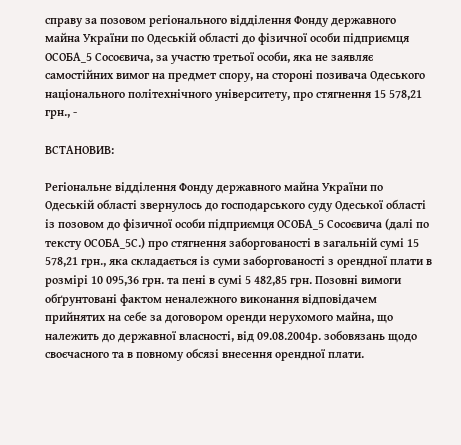справу за позовом регіонального відділення Фонду державного майна України по Одеській області до фізичної особи підприємця ОСОБА_5 Сосоєвича, за участю третьої особи, яка не заявляє самостійних вимог на предмет спору, на стороні позивача Одеського національного політехнічного університету, про стягнення 15 578,21 грн., -

ВСТАНОВИВ:

Регіональне відділення Фонду державного майна України по Одеській області звернулось до господарського суду Одеської області із позовом до фізичної особи підприємця ОСОБА_5 Сосоєвича (далі по тексту ОСОБА_5С.) про стягнення заборгованості в загальній сумі 15 578,21 грн., яка складається із суми заборгованості з орендної плати в розмірі 10 095,36 грн. та пені в сумі 5 482,85 грн. Позовні вимоги обґрунтовані фактом неналежного виконання відповідачем прийнятих на себе за договором оренди нерухомого майна, що належить до державної власності, від 09.08.2004р. зобовязань щодо своєчасного та в повному обсязі внесення орендної плати.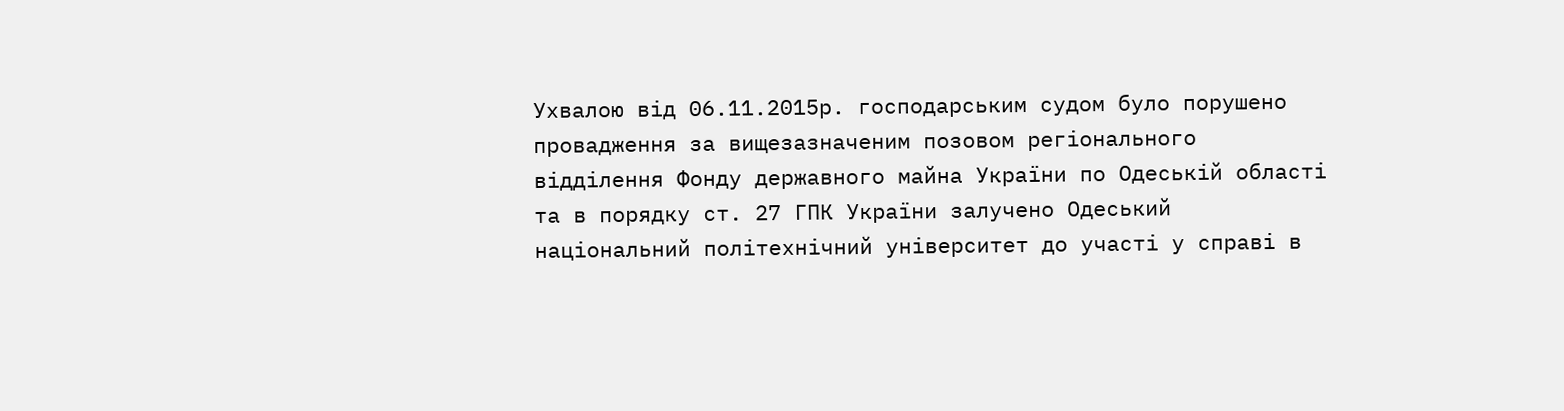Ухвалою від 06.11.2015р. господарським судом було порушено провадження за вищезазначеним позовом регіонального відділення Фонду державного майна України по Одеській області та в порядку ст. 27 ГПК України залучено Одеський національний політехнічний університет до участі у справі в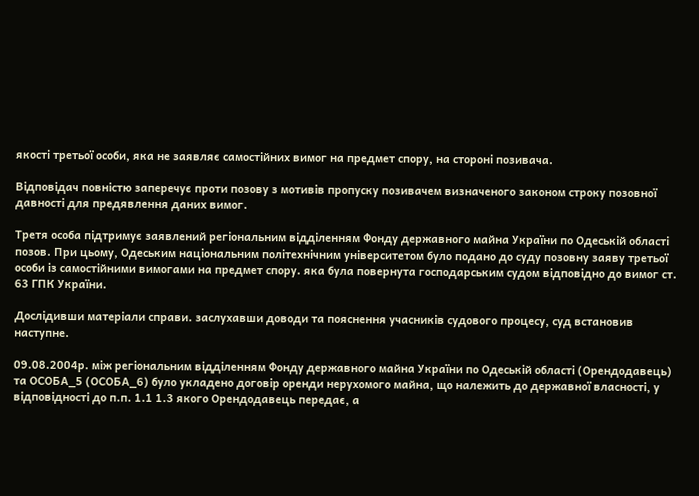якості третьої особи, яка не заявляє самостійних вимог на предмет спору, на стороні позивача.

Відповідач повністю заперечує проти позову з мотивів пропуску позивачем визначеного законом строку позовної давності для предявлення даних вимог.

Третя особа підтримує заявлений регіональним відділенням Фонду державного майна України по Одеській області позов. При цьому, Одеським національним політехнічним університетом було подано до суду позовну заяву третьої особи із самостійними вимогами на предмет спору. яка була повернута господарським судом відповідно до вимог ст. 63 ГПК України.

Дослідивши матеріали справи. заслухавши доводи та пояснення учасників судового процесу, суд встановив наступне.

09.08.2004р. між регіональним відділенням Фонду державного майна України по Одеській області (Орендодавець) та ОСОБА_5 (ОСОБА_6) було укладено договір оренди нерухомого майна, що належить до державної власності, у відповідності до п.п. 1.1 1.3 якого Орендодавець передає, а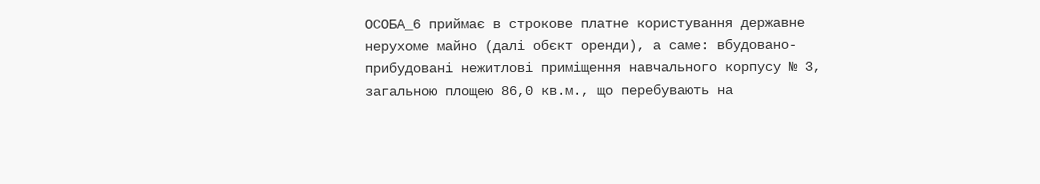ОСОБА_6 приймає в строкове платне користування державне нерухоме майно (далі обєкт оренди), а саме: вбудовано-прибудовані нежитлові приміщення навчального корпусу № 3, загальною площею 86,0 кв.м., що перебувають на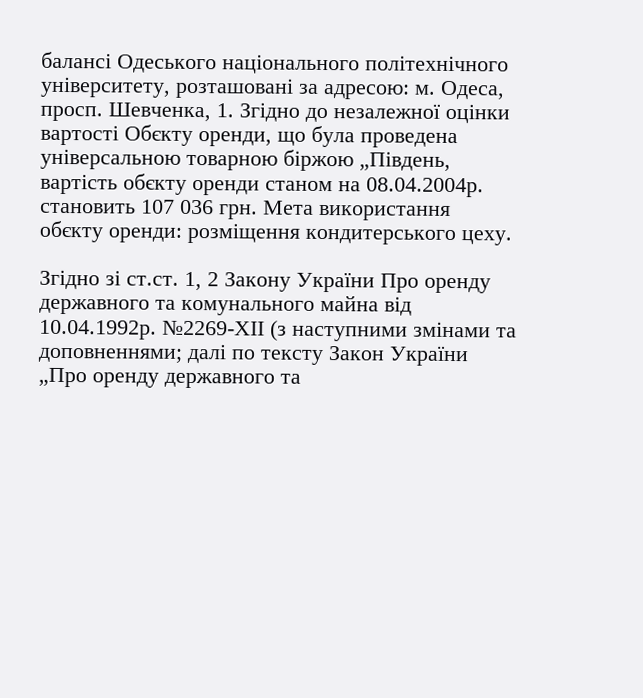балансі Одеського національного політехнічного університету, розташовані за адресою: м. Одеса, просп. Шевченка, 1. Згідно до незалежної оцінки вартості Обєкту оренди, що була проведена універсальною товарною біржою „Південь, вартість обєкту оренди станом на 08.04.2004р. становить 107 036 грн. Мета використання обєкту оренди: розміщення кондитерського цеху.

Згідно зі ст.ст. 1, 2 Закону України Про оренду державного та комунального майна від 10.04.1992р. №2269-ХІІ (з наступними змінами та доповненнями; далі по тексту Закон України „Про оренду державного та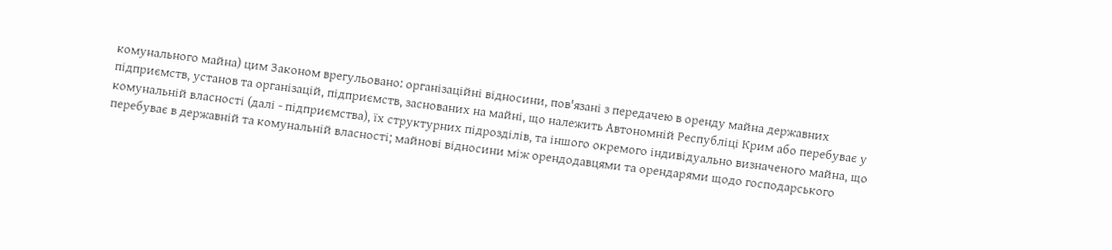комунального майна) цим Законом врегульовано: організаційні відносини, пов'язані з передачею в оренду майна державних підприємств, установ та організацій, підприємств, заснованих на майні, що належить Автономній Республіці Крим або перебуває у комунальній власності (далі - підприємства), їх структурних підрозділів, та іншого окремого індивідуально визначеного майна, що перебуває в державній та комунальній власності; майнові відносини між орендодавцями та орендарями щодо господарського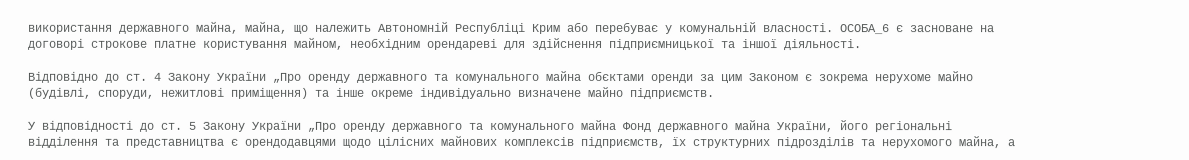використання державного майна, майна, що належить Автономній Республіці Крим або перебуває у комунальній власності. ОСОБА_6 є засноване на договорі строкове платне користування майном, необхідним орендареві для здійснення підприємницької та іншої діяльності.

Відповідно до ст. 4 Закону України „Про оренду державного та комунального майна обєктами оренди за цим Законом є зокрема нерухоме майно (будівлі, споруди, нежитлові приміщення) та інше окреме індивідуально визначене майно підприємств.

У відповідності до ст. 5 Закону України „Про оренду державного та комунального майна Фонд державного майна України, його регіональні відділення та представництва є орендодавцями щодо цілісних майнових комплексів підприємств, їх структурних підрозділів та нерухомого майна, а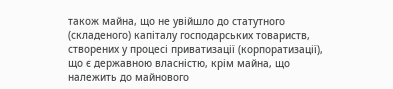також майна, що не увійшло до статутного (складеного) капіталу господарських товариств, створених у процесі приватизації (корпоратизації), що є державною власністю, крім майна, що належить до майнового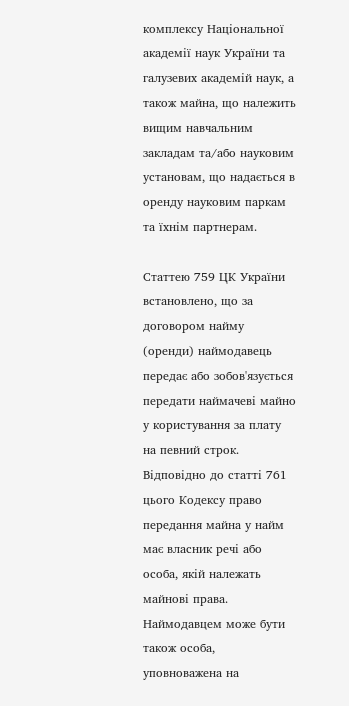комплексу Національної академії наук України та галузевих академій наук, а також майна, що належить вищим навчальним закладам та/або науковим установам, що надається в оренду науковим паркам та їхнім партнерам.

Статтею 759 ЦК України встановлено, що за договором найму (оренди) наймодавець передає або зобов'язується передати наймачеві майно у користування за плату на певний строк. Відповідно до статті 761 цього Кодексу право передання майна у найм має власник речі або особа, якій належать майнові права. Наймодавцем може бути також особа, уповноважена на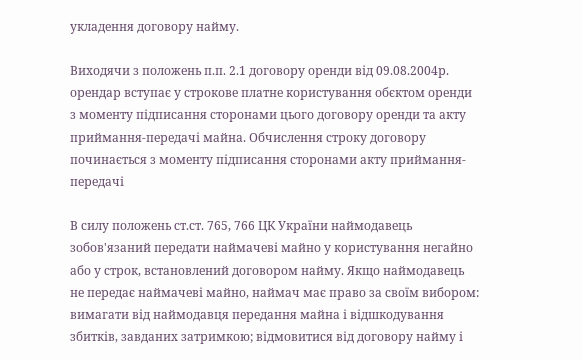укладення договору найму.

Виходячи з положень п.п. 2.1 договору оренди від 09.08.2004р. орендар вступає у строкове платне користування обєктом оренди з моменту підписання сторонами цього договору оренди та акту приймання-передачі майна. Обчислення строку договору починається з моменту підписання сторонами акту приймання-передачі

В силу положень ст.ст. 765, 766 ЦК України наймодавець зобов'язаний передати наймачеві майно у користування негайно або у строк, встановлений договором найму. Якщо наймодавець не передає наймачеві майно, наймач має право за своїм вибором: вимагати від наймодавця передання майна і відшкодування збитків, завданих затримкою; відмовитися від договору найму і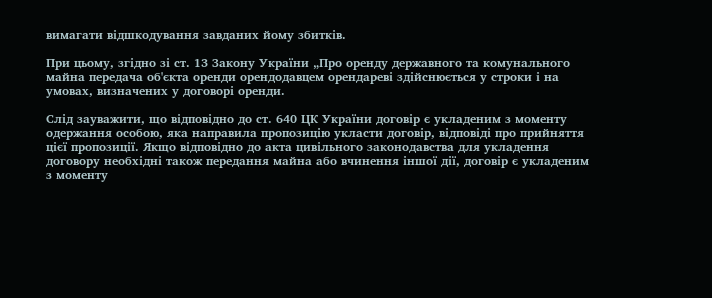вимагати відшкодування завданих йому збитків.

При цьому, згідно зі ст. 13 Закону України „Про оренду державного та комунального майна передача об'єкта оренди орендодавцем орендареві здійснюється у строки і на умовах, визначених у договорі оренди.

Слід зауважити, що відповідно до ст. 640 ЦК України договір є укладеним з моменту одержання особою, яка направила пропозицію укласти договір, відповіді про прийняття цієї пропозиції. Якщо відповідно до акта цивільного законодавства для укладення договору необхідні також передання майна або вчинення іншої дії, договір є укладеним з моменту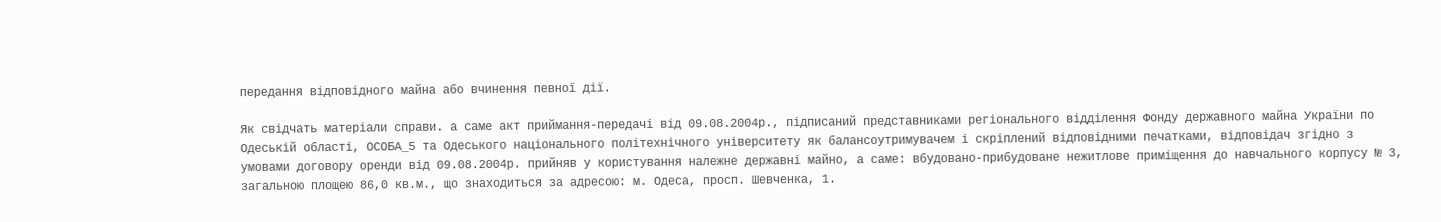передання відповідного майна або вчинення певної дії.

Як свідчать матеріали справи. а саме акт приймання-передачі від 09.08.2004р., підписаний представниками регіонального відділення Фонду державного майна України по Одеській області, ОСОБА_5 та Одеського національного політехнічного університету як балансоутримувачем і скріплений відповідними печатками, відповідач згідно з умовами договору оренди від 09.08.2004р. прийняв у користування належне державні майно, а саме: вбудовано-прибудоване нежитлове приміщення до навчального корпусу № 3, загальною площею 86,0 кв.м., що знаходиться за адресою: м. Одеса, просп. Шевченка, 1.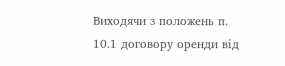Виходячи з положень п. 10.1 договору оренди від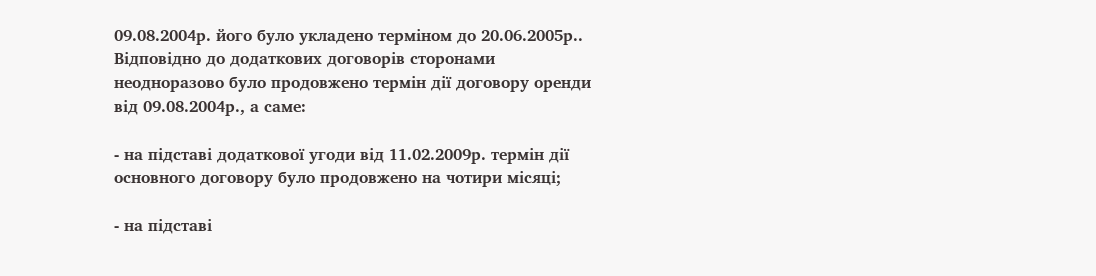09.08.2004р. його було укладено терміном до 20.06.2005р.. Відповідно до додаткових договорів сторонами неодноразово було продовжено термін дії договору оренди від 09.08.2004р., а саме:

- на підставі додаткової угоди від 11.02.2009р. термін дії основного договору було продовжено на чотири місяці;

- на підставі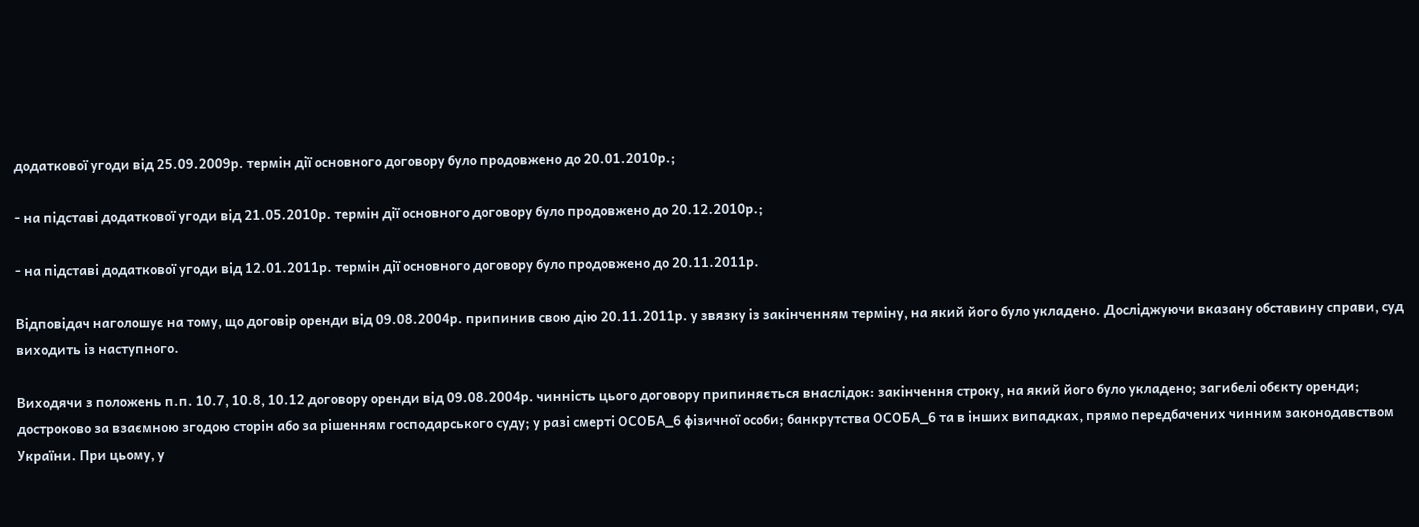додаткової угоди від 25.09.2009р. термін дії основного договору було продовжено до 20.01.2010р.;

- на підставі додаткової угоди від 21.05.2010р. термін дії основного договору було продовжено до 20.12.2010р.;

- на підставі додаткової угоди від 12.01.2011р. термін дії основного договору було продовжено до 20.11.2011р.

Відповідач наголошує на тому, що договір оренди від 09.08.2004р. припинив свою дію 20.11.2011р. у звязку із закінченням терміну, на який його було укладено. Досліджуючи вказану обставину справи, суд виходить із наступного.

Виходячи з положень п.п. 10.7, 10.8, 10.12 договору оренди від 09.08.2004р. чинність цього договору припиняється внаслідок: закінчення строку, на який його було укладено; загибелі обєкту оренди; достроково за взаємною згодою сторін або за рішенням господарського суду; у разі смерті ОСОБА_6 фізичної особи; банкрутства ОСОБА_6 та в інших випадках, прямо передбачених чинним законодавством України. При цьому, у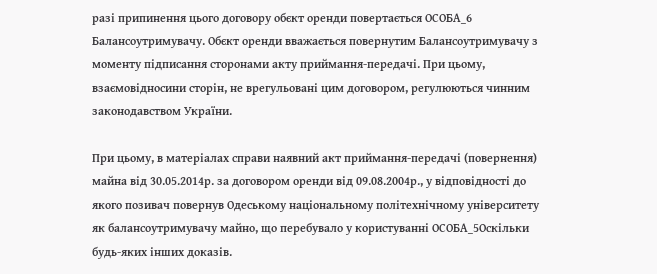разі припинення цього договору обєкт оренди повертається ОСОБА_6 Балансоутримувачу. Обєкт оренди вважається повернутим Балансоутримувачу з моменту підписання сторонами акту приймання-передачі. При цьому, взаємовідносини сторін, не врегульовані цим договором, регулюються чинним законодавством України.

При цьому, в матеріалах справи наявний акт приймання-передачі (повернення) майна від 30.05.2014р. за договором оренди від 09.08.2004р., у відповідності до якого позивач повернув Одеському національному політехнічному університету як балансоутримувачу майно, що перебувало у користуванні ОСОБА_5Оскільки будь-яких інших доказів.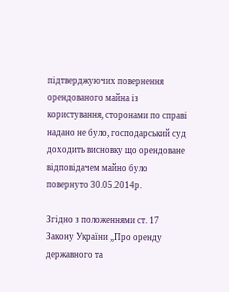підтверджуючих повернення орендованого майна із користування, сторонами по справі надано не було, господарський суд доходить висновку що орендоване відповідачем майно було повернуто 30.05.2014р.

Згідно з положеннями ст. 17 Закону України „Про оренду державного та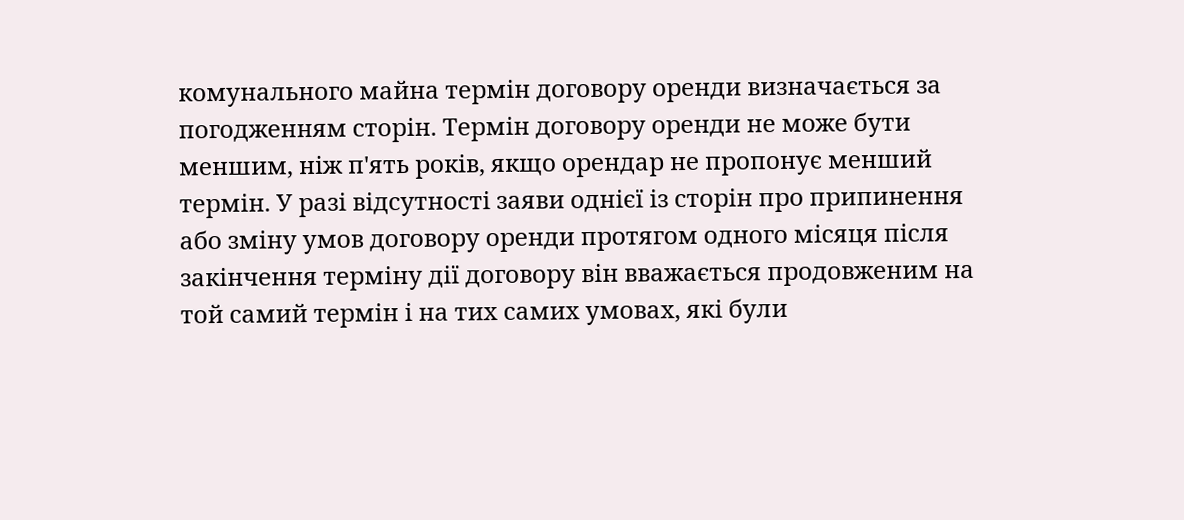комунального майна термін договору оренди визначається за погодженням сторін. Термін договору оренди не може бути меншим, ніж п'ять років, якщо орендар не пропонує менший термін. У разі відсутності заяви однієї із сторін про припинення або зміну умов договору оренди протягом одного місяця після закінчення терміну дії договору він вважається продовженим на той самий термін і на тих самих умовах, які були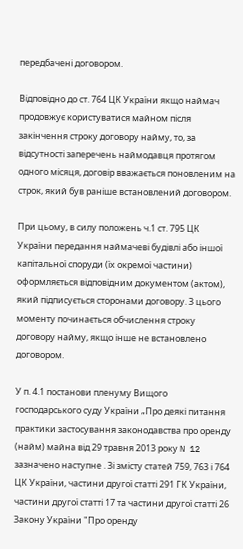передбачені договором.

Відповідно до ст. 764 ЦК України якщо наймач продовжує користуватися майном після закінчення строку договору найму, то, за відсутності заперечень наймодавця протягом одного місяця, договір вважається поновленим на строк, який був раніше встановлений договором.

При цьому, в силу положень ч.1 ст. 795 ЦК України передання наймачеві будівлі або іншої капітальної споруди (їх окремої частини) оформляється відповідним документом (актом), який підписується сторонами договору. З цього моменту починається обчислення строку договору найму, якщо інше не встановлено договором.

У п. 4.1 постанови пленуму Вищого господарського суду України „Про деякі питання практики застосування законодавства про оренду (найм) майна від 29 травня 2013 року N 12 зазначено наступне . Зі змісту статей 759, 763 і 764 ЦК України, частини другої статті 291 ГК України, частини другої статті 17 та частини другої статті 26 Закону України "Про оренду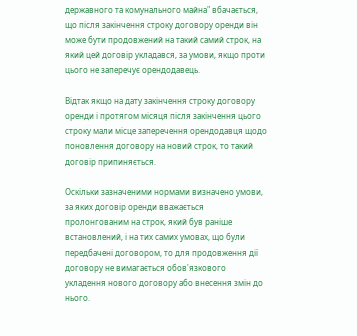державного та комунального майна" вбачається, що після закінчення строку договору оренди він може бути продовжений на такий самий строк, на який цей договір укладався, за умови, якщо проти цього не заперечує орендодавець.

Відтак якщо на дату закінчення строку договору оренди і протягом місяця після закінчення цього строку мали місце заперечення орендодавця щодо поновлення договору на новий строк, то такий договір припиняється.

Оскільки зазначеними нормами визначено умови, за яких договір оренди вважається пролонгованим на строк, який був раніше встановлений, і на тих самих умовах, що були передбачені договором, то для продовження дії договору не вимагається обов'язкового укладення нового договору або внесення змін до нього.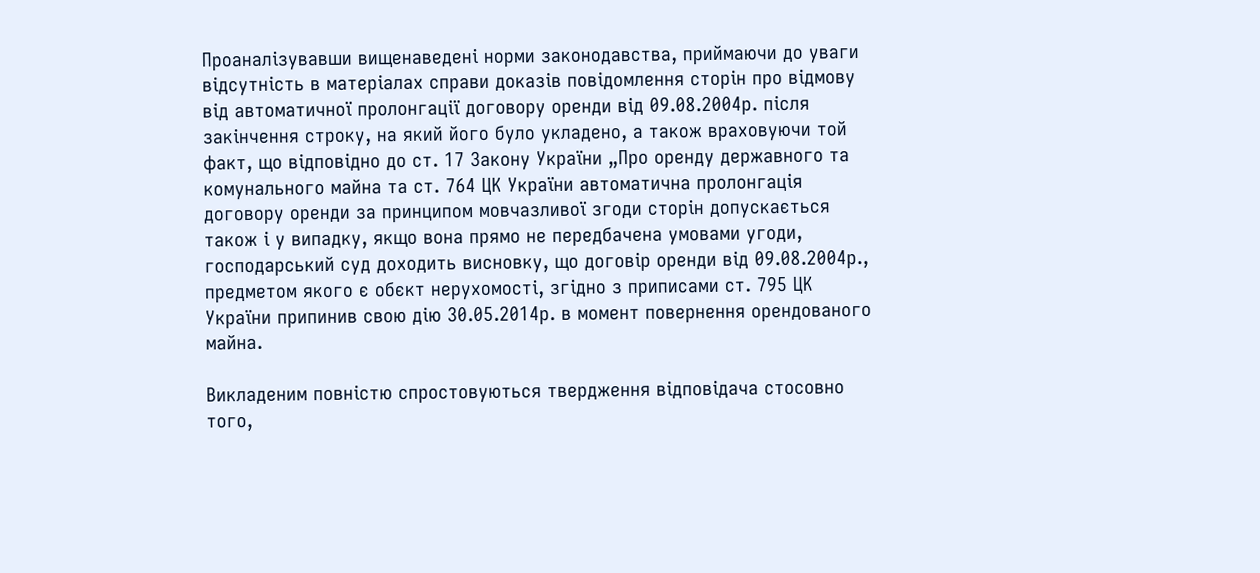Проаналізувавши вищенаведені норми законодавства, приймаючи до уваги відсутність в матеріалах справи доказів повідомлення сторін про відмову від автоматичної пролонгації договору оренди від 09.08.2004р. після закінчення строку, на який його було укладено, а також враховуючи той факт, що відповідно до ст. 17 Закону України „Про оренду державного та комунального майна та ст. 764 ЦК України автоматична пролонгація договору оренди за принципом мовчазливої згоди сторін допускається також і у випадку, якщо вона прямо не передбачена умовами угоди, господарський суд доходить висновку, що договір оренди від 09.08.2004р., предметом якого є обєкт нерухомості, згідно з приписами ст. 795 ЦК України припинив свою дію 30.05.2014р. в момент повернення орендованого майна.

Викладеним повністю спростовуються твердження відповідача стосовно того,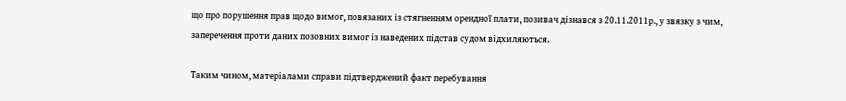що про порушення прав щодо вимог, повязаних із стягненням орендної плати, позивач дізнався з 20.11.2011р., у звязку з чим, заперечення проти даних позовних вимог із наведених підстав судом відхиляються.

Таким чином, матеріалами справи підтверджений факт перебування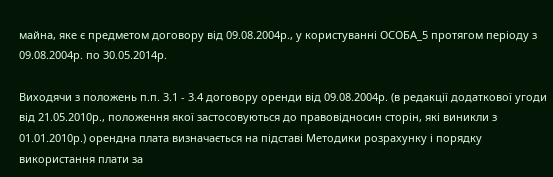майна, яке є предметом договору від 09.08.2004р., у користуванні ОСОБА_5 протягом періоду з 09.08.2004р. по 30.05.2014р.

Виходячи з положень п.п. 3.1 - 3.4 договору оренди від 09.08.2004р. (в редакції додаткової угоди від 21.05.2010р., положення якої застосовуються до правовідносин сторін, які виникли з 01.01.2010р.) орендна плата визначається на підставі Методики розрахунку і порядку використання плати за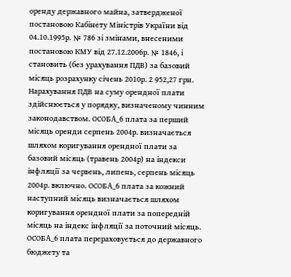оренду державного майна, затвердженої постановою Кабінету Міністрів України від 04.10.1995р. № 786 зі змінами, внесеними постановою КМУ від 27.12.2006р. № 1846, і становить (без урахування ПДВ) за базовий місяць розрахунку січень 2010р. 2 952,27 грн. Нарахування ПДВ на суму орендної плати здійснюється у порядку, визначеному чинним законодавством. ОСОБА_6 плата за перший місяць оренди серпень 2004р. визначається шляхом коригування орендної плати за базовий місяць (травень 2004р) на індекси інфляції за червень, липень, серпень місяць 2004р. включно. ОСОБА_6 плата за кожний наступний місяць визначається шляхом коригування орендної плати за попередній місяць на індекс інфляції за поточний місяць. ОСОБА_6 плата перераховується до державного бюджету та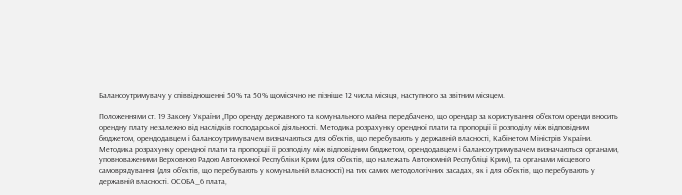Балансоутримувачу у співвідношенні 50% та 50% щомісячно не пізніше 12 числа місяця, наступного за звітним місяцем.

Положеннями ст. 19 Закону України „Про оренду державного та комунального майна передбачено, що орендар за користування об'єктом оренди вносить орендну плату незалежно від наслідків господарської діяльності. Методика розрахунку орендної плати та пропорції її розподілу між відповідним бюджетом, орендодавцем і балансоутримувачем визначаються для об'єктів, що перебувають у державній власності, Кабінетом Міністрів України. Методика розрахунку орендної плати та пропорції її розподілу між відповідним бюджетом, орендодавцем і балансоутримувачем визначаються органами, уповноваженими Верховною Радою Автономної Республіки Крим (для об'єктів, що належать Автономній Республіці Крим), та органами місцевого самоврядування (для об'єктів, що перебувають у комунальній власності) на тих самих методологічних засадах, як і для об'єктів, що перебувають у державній власності. ОСОБА_6 плата,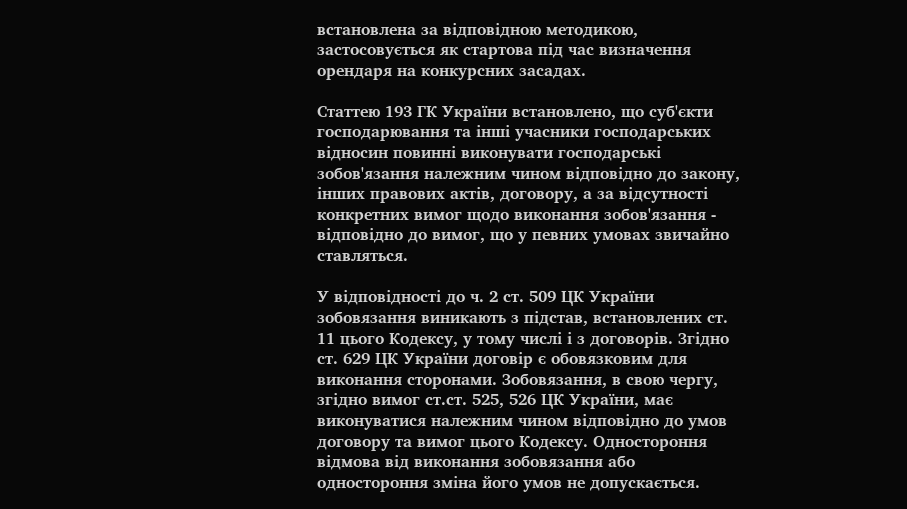встановлена за відповідною методикою, застосовується як стартова під час визначення орендаря на конкурсних засадах.

Статтею 193 ГК України встановлено, що суб'єкти господарювання та інші учасники господарських відносин повинні виконувати господарські зобов'язання належним чином відповідно до закону, інших правових актів, договору, а за відсутності конкретних вимог щодо виконання зобов'язання - відповідно до вимог, що у певних умовах звичайно ставляться.

У відповідності до ч. 2 ст. 509 ЦК України зобовязання виникають з підстав, встановлених ст. 11 цього Кодексу, у тому числі і з договорів. Згідно ст. 629 ЦК України договір є обовязковим для виконання сторонами. Зобовязання, в свою чергу, згідно вимог ст.ст. 525, 526 ЦК України, має виконуватися належним чином відповідно до умов договору та вимог цього Кодексу. Одностороння відмова від виконання зобовязання або одностороння зміна його умов не допускається.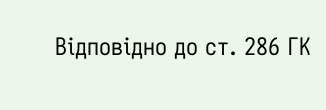Відповідно до ст. 286 ГК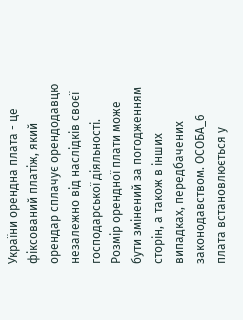України орендна плата - це фіксований платіж, який орендар сплачує орендодавцю незалежно від наслідків своєї господарської діяльності. Розмір орендної плати може бути змінений за погодженням сторін, а також в інших випадках, передбачених законодавством. ОСОБА_6 плата встановлюється у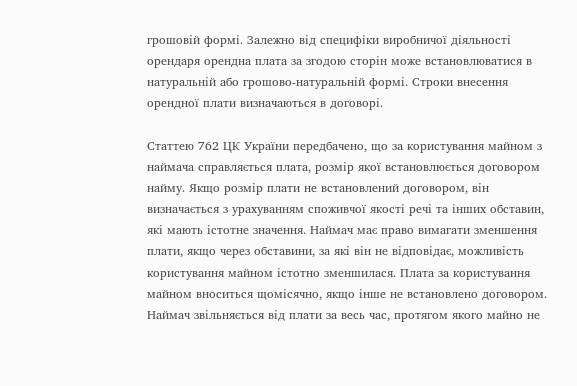грошовій формі. Залежно від специфіки виробничої діяльності орендаря орендна плата за згодою сторін може встановлюватися в натуральній або грошово-натуральній формі. Строки внесення орендної плати визначаються в договорі.

Статтею 762 ЦК України передбачено, що за користування майном з наймача справляється плата, розмір якої встановлюється договором найму. Якщо розмір плати не встановлений договором, він визначається з урахуванням споживчої якості речі та інших обставин, які мають істотне значення. Наймач має право вимагати зменшення плати, якщо через обставини, за які він не відповідає, можливість користування майном істотно зменшилася. Плата за користування майном вноситься щомісячно, якщо інше не встановлено договором. Наймач звільняється від плати за весь час, протягом якого майно не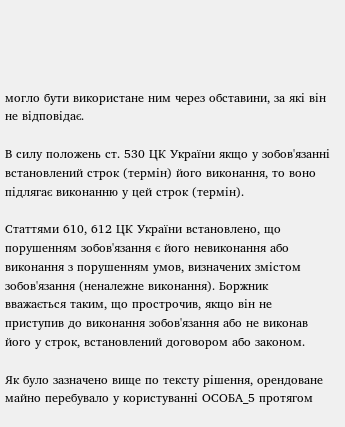могло бути використане ним через обставини, за які він не відповідає.

В силу положень ст. 530 ЦК України якщо у зобов'язанні встановлений строк (термін) його виконання, то воно підлягає виконанню у цей строк (термін).

Статтями 610, 612 ЦК України встановлено, що порушенням зобов'язання є його невиконання або виконання з порушенням умов, визначених змістом зобов'язання (неналежне виконання). Боржник вважається таким, що прострочив, якщо він не приступив до виконання зобов'язання або не виконав його у строк, встановлений договором або законом.

Як було зазначено вище по тексту рішення, орендоване майно перебувало у користуванні ОСОБА_5 протягом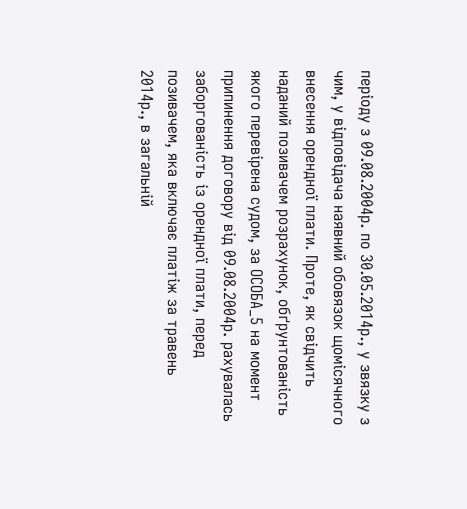періоду з 09.08.2004р. по 30.05.2014р., у звязку з чим, у відповідача наявний обовязок щомісячного внесення орендної плати. Проте, як свідчить наданий позивачем розрахунок, обґрунтованість якого перевірена судом, за ОСОБА_5 на момент припинення договору від 09.08.2004р. рахувалась заборгованість із орендної плати, перед позивачем, яка включає платіж за травень 2014р., в загальній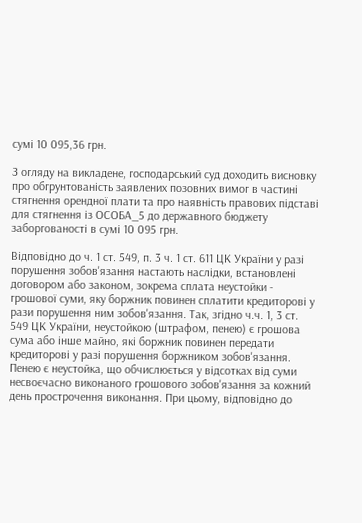сумі 10 095,36 грн.

З огляду на викладене, господарський суд доходить висновку про обгрунтованість заявлених позовних вимог в частині стягнення орендної плати та про наявність правових підставі для стягнення із ОСОБА_5 до державного бюджету заборгованості в сумі 10 095 грн.

Відповідно до ч. 1 ст. 549, п. 3 ч. 1 ст. 611 ЦК України у разі порушення зобов'язання настають наслідки, встановлені договором або законом, зокрема сплата неустойки - грошової суми, яку боржник повинен сплатити кредиторові у рази порушення ним зобов'язання. Так, згідно ч.ч. 1, 3 ст. 549 ЦК України, неустойкою (штрафом, пенею) є грошова сума або інше майно, які боржник повинен передати кредиторові у разі порушення боржником зобов'язання. Пенею є неустойка, що обчислюється у відсотках від суми несвоєчасно виконаного грошового зобов'язання за кожний день прострочення виконання. При цьому, відповідно до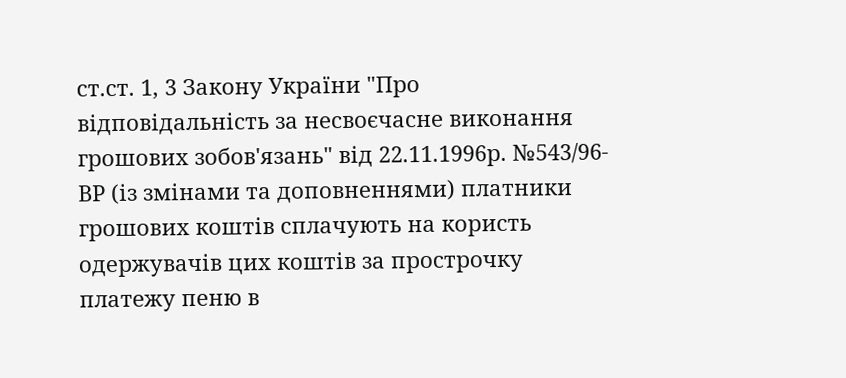ст.ст. 1, 3 Закону України "Про відповідальність за несвоєчасне виконання грошових зобов'язань" від 22.11.1996р. №543/96-ВР (із змінами та доповненнями) платники грошових коштів сплачують на користь одержувачів цих коштів за прострочку платежу пеню в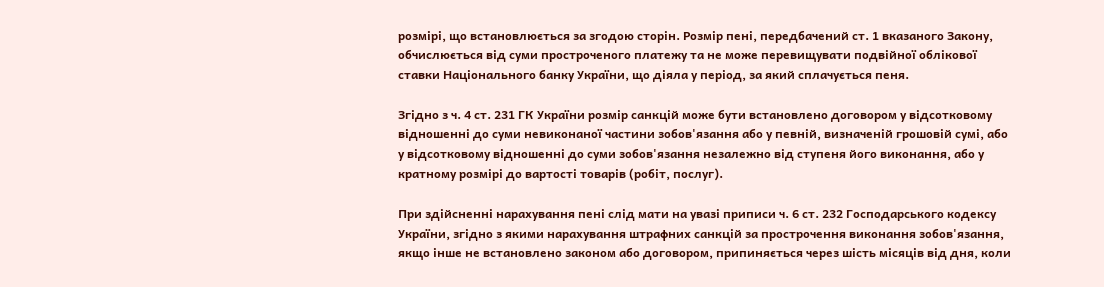розмірі, що встановлюється за згодою сторін. Розмір пені, передбачений ст. 1 вказаного Закону, обчислюється від суми простроченого платежу та не може перевищувати подвійної облікової ставки Національного банку України, що діяла у період, за який сплачується пеня.

Згідно з ч. 4 ст. 231 ГК України розмір санкцій може бути встановлено договором у відсотковому відношенні до суми невиконаної частини зобов'язання або у певній, визначеній грошовій сумі, або у відсотковому відношенні до суми зобов'язання незалежно від ступеня його виконання, або у кратному розмірі до вартості товарів (робіт, послуг).

При здійсненні нарахування пені слід мати на увазі приписи ч. 6 ст. 232 Господарського кодексу України, згідно з якими нарахування штрафних санкцій за прострочення виконання зобов'язання, якщо інше не встановлено законом або договором, припиняється через шість місяців від дня, коли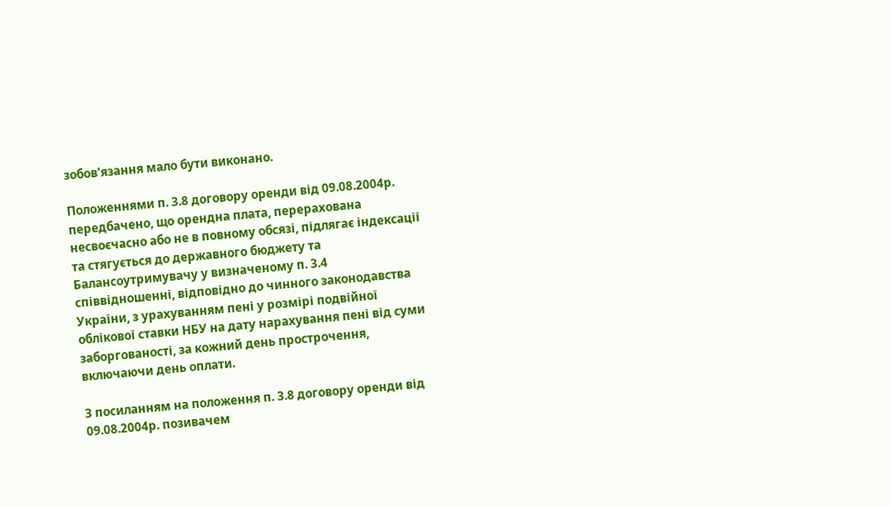зобов'язання мало бути виконано.

Положеннями п. 3.8 договору оренди від 09.08.2004р. передбачено, що орендна плата, перерахована несвоєчасно або не в повному обсязі, підлягає індексації та стягується до державного бюджету та Балансоутримувачу у визначеному п. 3.4 співвідношенні, відповідно до чинного законодавства України, з урахуванням пені у розмірі подвійної облікової ставки НБУ на дату нарахування пені від суми заборгованості, за кожний день прострочення, включаючи день оплати.

З посиланням на положення п. 3.8 договору оренди від 09.08.2004р. позивачем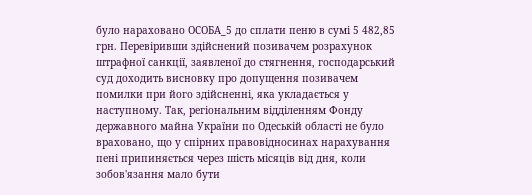було нараховано ОСОБА_5 до сплати пеню в сумі 5 482,85 грн. Перевіривши здійснений позивачем розрахунок штрафної санкції, заявленої до стягнення, господарський суд доходить висновку про допущення позивачем помилки при його здійсненні, яка укладається у наступному. Так, регіональним відділенням Фонду державного майна України по Одеській області не було враховано, що у спірних правовідносинах нарахування пені припиняється через шість місяців від дня, коли зобов'язання мало бути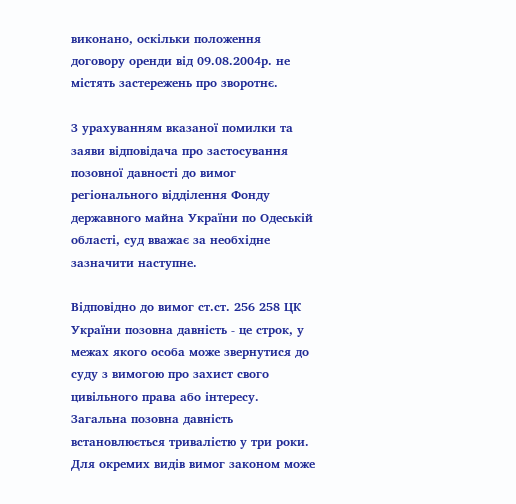виконано, оскільки положення договору оренди від 09.08.2004р. не містять застережень про зворотнє.

З урахуванням вказаної помилки та заяви відповідача про застосування позовної давності до вимог регіонального відділення Фонду державного майна України по Одеській області, суд вважає за необхідне зазначити наступне.

Відповідно до вимог ст.ст. 256 258 ЦК України позовна давність - це строк, у межах якого особа може звернутися до суду з вимогою про захист свого цивільного права або інтересу. Загальна позовна давність встановлюється тривалістю у три роки. Для окремих видів вимог законом може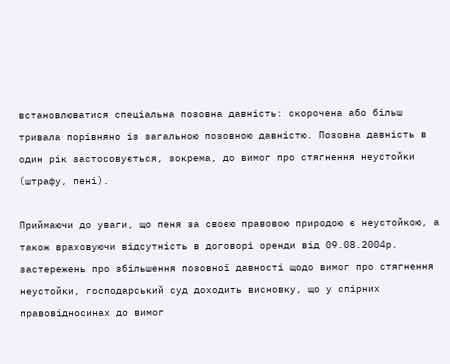встановлюватися спеціальна позовна давність: скорочена або більш тривала порівняно із загальною позовною давністю. Позовна давність в один рік застосовується, зокрема, до вимог про стягнення неустойки (штрафу, пені).

Приймаючи до уваги, що пеня за своєю правовою природою є неустойкою, а також враховуючи відсутність в договорі оренди від 09.08.2004р. застережень про збільшення позовної давності щодо вимог про стягнення неустойки, господарський суд доходить висновку, що у спірних правовідносинах до вимог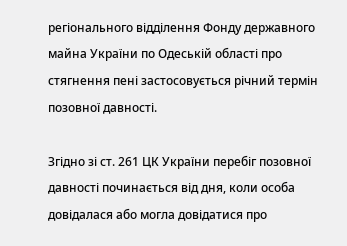регіонального відділення Фонду державного майна України по Одеській області про стягнення пені застосовується річний термін позовної давності.

Згідно зі ст. 261 ЦК України перебіг позовної давності починається від дня, коли особа довідалася або могла довідатися про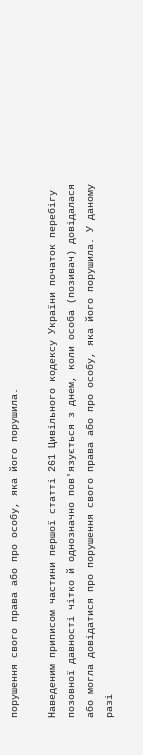порушення свого права або про особу, яка його порушила.

Наведеним приписом частини першої статті 261 Цивільного кодексу України початок перебігу позовної давності чітко й однозначно пов'язується з днем, коли особа (позивач) довідалася або могла довідатися про порушення свого права або про особу, яка його порушила. У даному разі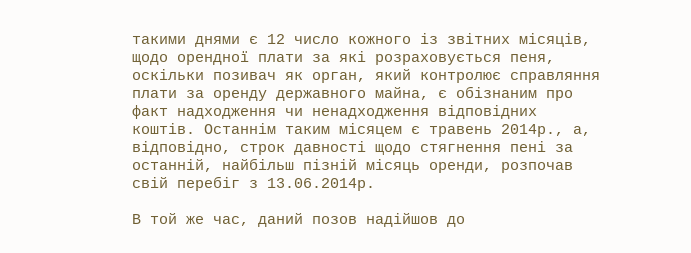такими днями є 12 число кожного із звітних місяців, щодо орендної плати за які розраховується пеня, оскільки позивач як орган, який контролює справляння плати за оренду державного майна, є обізнаним про факт надходження чи ненадходження відповідних коштів. Останнім таким місяцем є травень 2014р., а, відповідно, строк давності щодо стягнення пені за останній, найбільш пізній місяць оренди, розпочав свій перебіг з 13.06.2014р.

В той же час, даний позов надійшов до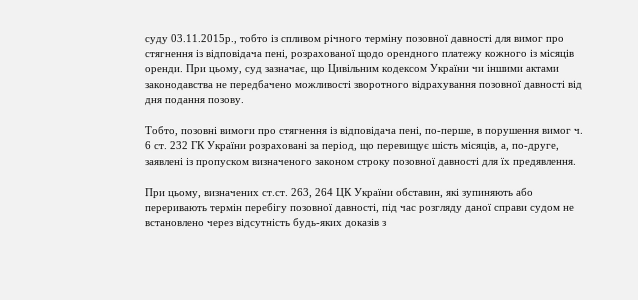суду 03.11.2015р., тобто із спливом річного терміну позовної давності для вимог про стягнення із відповідача пені, розрахованої щодо орендного платежу кожного із місяців оренди. При цьому, суд зазначає, що Цивільним кодексом України чи іншими актами законодавства не передбачено можливості зворотного відрахування позовної давності від дня подання позову.

Тобто, позовні вимоги про стягнення із відповідача пені, по-перше, в порушення вимог ч. 6 ст. 232 ГК України розраховані за період, що перевищує шість місяців, а, по-друге, заявлені із пропуском визначеного законом строку позовної давності для їх предявлення.

При цьому, визначених ст.ст. 263, 264 ЦК України обставин, які зупиняють або переривають термін перебігу позовної давності, під час розгляду даної справи судом не встановлено через відсутність будь-яких доказів з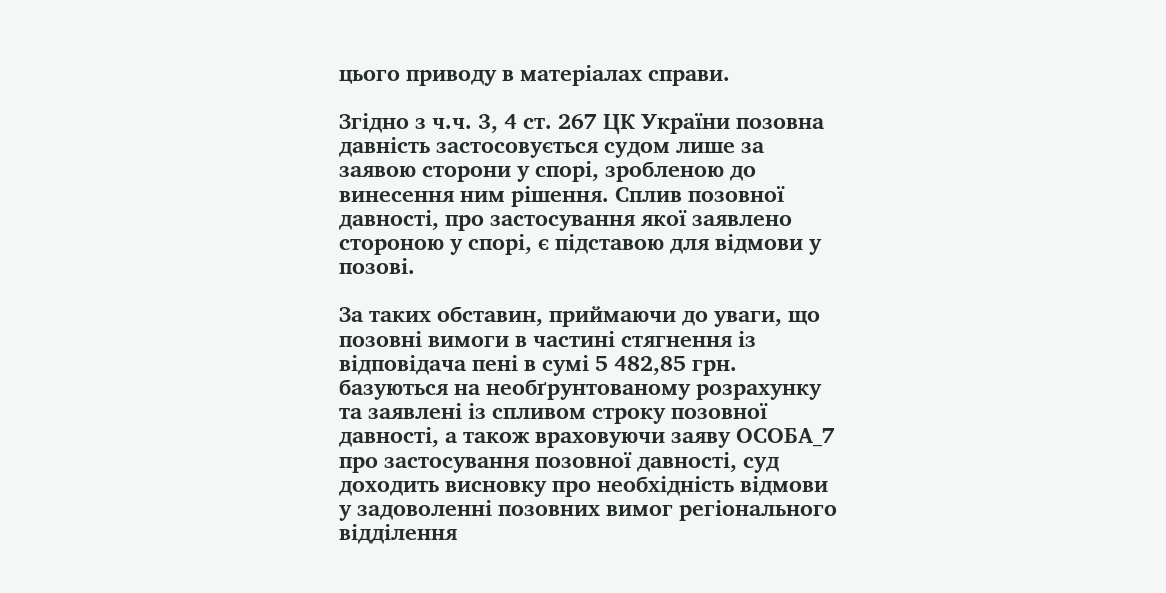цього приводу в матеріалах справи.

Згідно з ч.ч. 3, 4 ст. 267 ЦК України позовна давність застосовується судом лише за заявою сторони у спорі, зробленою до винесення ним рішення. Сплив позовної давності, про застосування якої заявлено стороною у спорі, є підставою для відмови у позові.

За таких обставин, приймаючи до уваги, що позовні вимоги в частині стягнення із відповідача пені в сумі 5 482,85 грн. базуються на необґрунтованому розрахунку та заявлені із спливом строку позовної давності, а також враховуючи заяву ОСОБА_7 про застосування позовної давності, суд доходить висновку про необхідність відмови у задоволенні позовних вимог регіонального відділення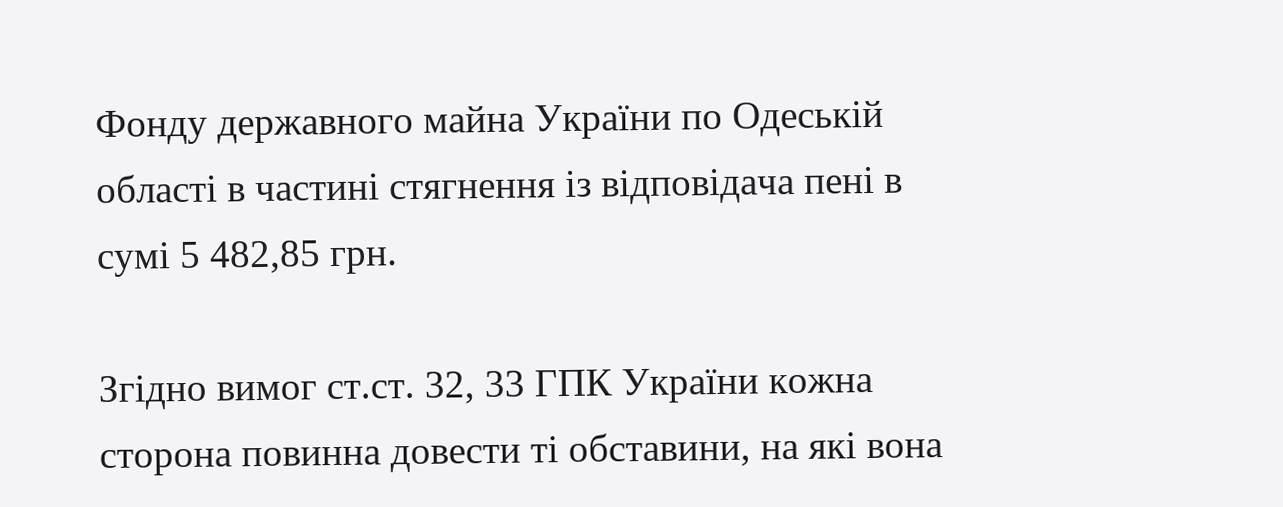Фонду державного майна України по Одеській області в частині стягнення із відповідача пені в сумі 5 482,85 грн.

Згідно вимог ст.ст. 32, 33 ГПК України кожна сторона повинна довести ті обставини, на які вона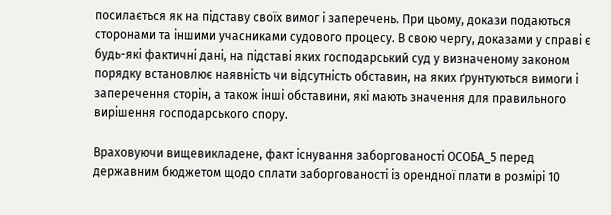посилається як на підставу своїх вимог і заперечень. При цьому, докази подаються сторонами та іншими учасниками судового процесу. В свою чергу, доказами у справі є будь-які фактичні дані, на підставі яких господарський суд у визначеному законом порядку встановлює наявність чи відсутність обставин, на яких ґрунтуються вимоги і заперечення сторін, а також інші обставини, які мають значення для правильного вирішення господарського спору.

Враховуючи вищевикладене, факт існування заборгованості ОСОБА_5 перед державним бюджетом щодо сплати заборгованості із орендної плати в розмірі 10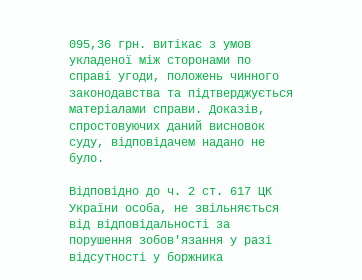095,36 грн. витікає з умов укладеної між сторонами по справі угоди, положень чинного законодавства та підтверджується матеріалами справи. Доказів, спростовуючих даний висновок суду, відповідачем надано не було.

Відповідно до ч. 2 ст. 617 ЦК України особа, не звільняється від відповідальності за порушення зобов'язання у разі відсутності у боржника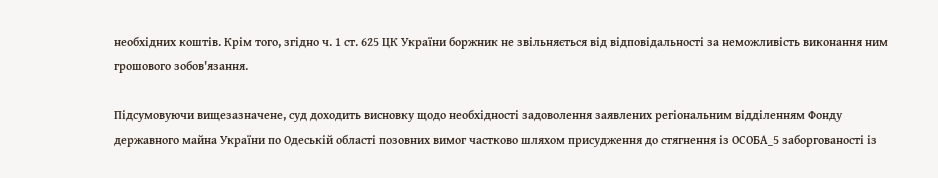необхідних коштів. Крім того, згідно ч. 1 ст. 625 ЦК України боржник не звільняється від відповідальності за неможливість виконання ним грошового зобов'язання.

Підсумовуючи вищезазначене, суд доходить висновку щодо необхідності задоволення заявлених регіональним відділенням Фонду державного майна України по Одеській області позовних вимог частково шляхом присудження до стягнення із ОСОБА_5 заборгованості із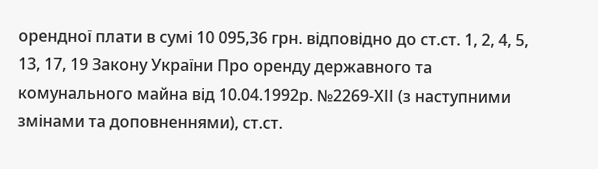орендної плати в сумі 10 095,36 грн. відповідно до ст.ст. 1, 2, 4, 5, 13, 17, 19 Закону України Про оренду державного та комунального майна від 10.04.1992р. №2269-ХІІ (з наступними змінами та доповненнями), ст.ст.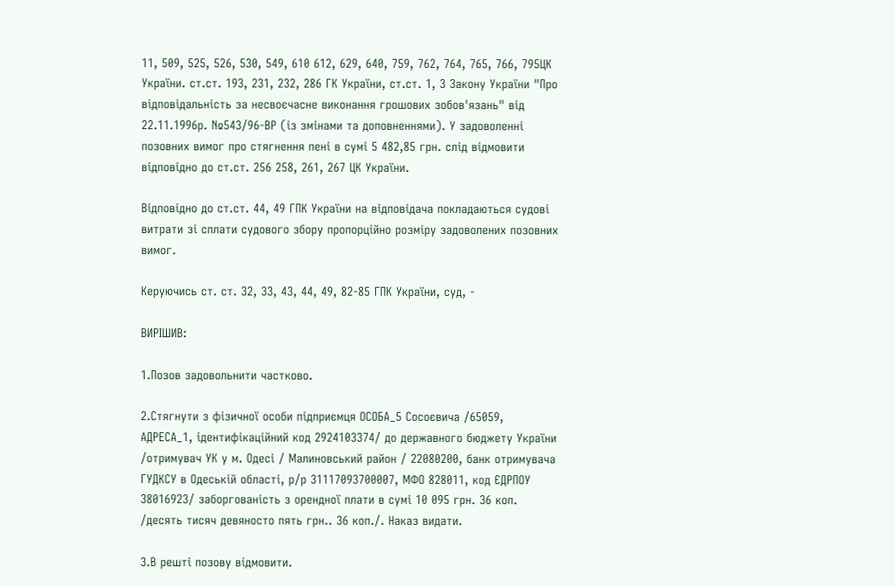11, 509, 525, 526, 530, 549, 610 612, 629, 640, 759, 762, 764, 765, 766, 795ЦК України. ст.ст. 193, 231, 232, 286 ГК України, ст.ст. 1, 3 Закону України "Про відповідальність за несвоєчасне виконання грошових зобов'язань" від 22.11.1996р. №543/96-ВР (із змінами та доповненнями). У задоволенні позовних вимог про стягнення пені в сумі 5 482,85 грн. слід відмовити відповідно до ст.ст. 256 258, 261, 267 ЦК України.

Відповідно до ст.ст. 44, 49 ГПК України на відповідача покладаються судові витрати зі сплати судового збору пропорційно розміру задоволених позовних вимог.

Керуючись ст. ст. 32, 33, 43, 44, 49, 82-85 ГПК України, суд, -

ВИРІШИВ:

1.Позов задовольнити частково.

2.Стягнути з фізичної особи підприємця ОСОБА_5 Сосоєвича /65059, АДРЕСА_1, ідентифікаційний код 2924103374/ до державного бюджету України /отримувач УК у м. Одесі / Малиновський район / 22080200, банк отримувача ГУДКСУ в Одеській області, р/р 31117093700007, МФО 828011, код ЄДРПОУ 38016923/ заборгованість з орендної плати в сумі 10 095 грн. 36 коп. /десять тисяч девяносто пять грн.. 36 коп./. Наказ видати.

3.В решті позову відмовити.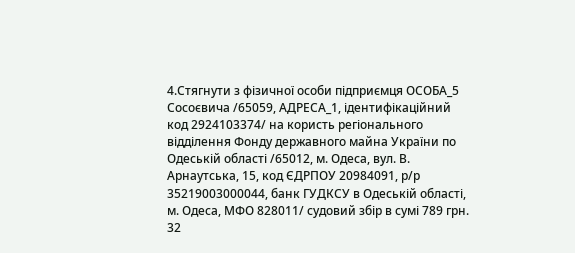4.Стягнути з фізичної особи підприємця ОСОБА_5 Сосоєвича /65059, АДРЕСА_1, ідентифікаційний код 2924103374/ на користь регіонального відділення Фонду державного майна України по Одеській області /65012, м. Одеса, вул. В. Арнаутська, 15, код ЄДРПОУ 20984091, р/р 35219003000044, банк ГУДКСУ в Одеській області, м. Одеса, МФО 828011/ судовий збір в сумі 789 грн. 32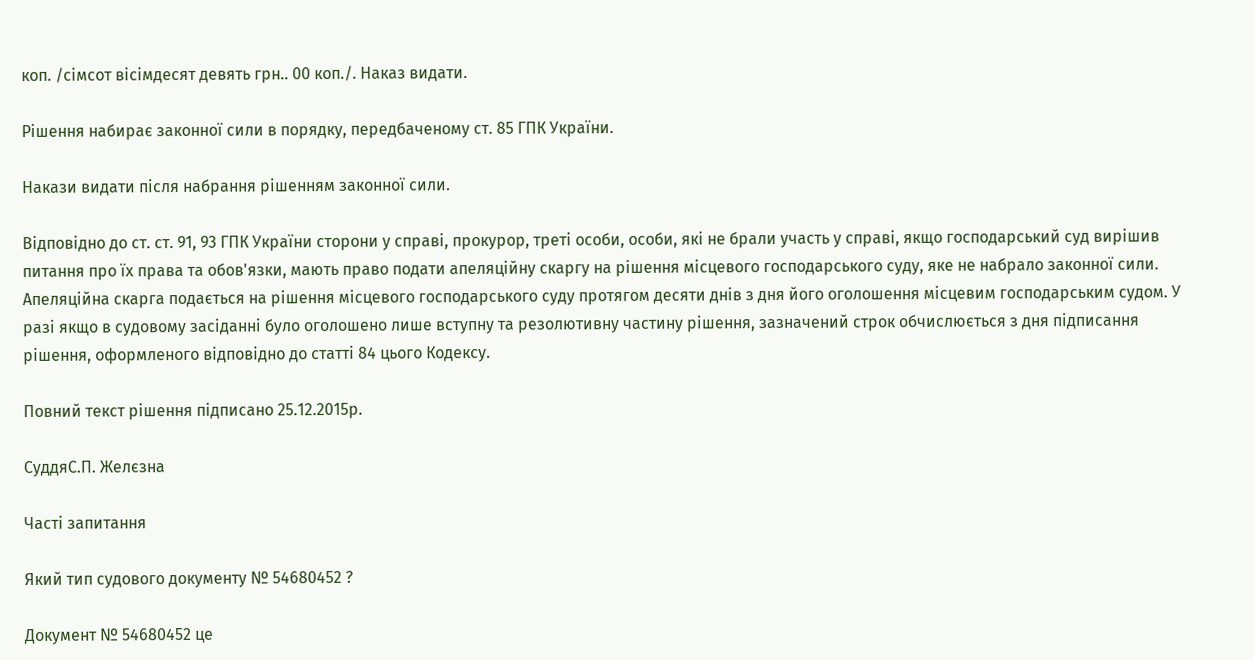коп. /сімсот вісімдесят девять грн.. 00 коп./. Наказ видати.

Рішення набирає законної сили в порядку, передбаченому ст. 85 ГПК України.

Накази видати після набрання рішенням законної сили.

Відповідно до ст. ст. 91, 93 ГПК України сторони у справі, прокурор, треті особи, особи, які не брали участь у справі, якщо господарський суд вирішив питання про їх права та обов'язки, мають право подати апеляційну скаргу на рішення місцевого господарського суду, яке не набрало законної сили. Апеляційна скарга подається на рішення місцевого господарського суду протягом десяти днів з дня його оголошення місцевим господарським судом. У разі якщо в судовому засіданні було оголошено лише вступну та резолютивну частину рішення, зазначений строк обчислюється з дня підписання рішення, оформленого відповідно до статті 84 цього Кодексу.

Повний текст рішення підписано 25.12.2015р.

СуддяС.П. Желєзна

Часті запитання

Який тип судового документу № 54680452 ?

Документ № 54680452 це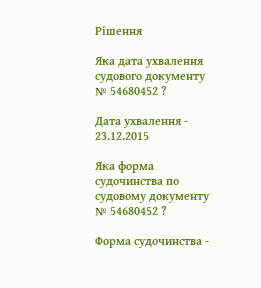Рішення

Яка дата ухвалення судового документу № 54680452 ?

Дата ухвалення - 23.12.2015

Яка форма судочинства по судовому документу № 54680452 ?

Форма судочинства -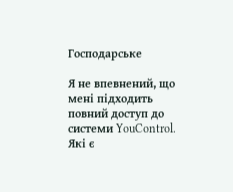Господарське

Я не впевнений, що мені підходить повний доступ до системи YouControl. Які є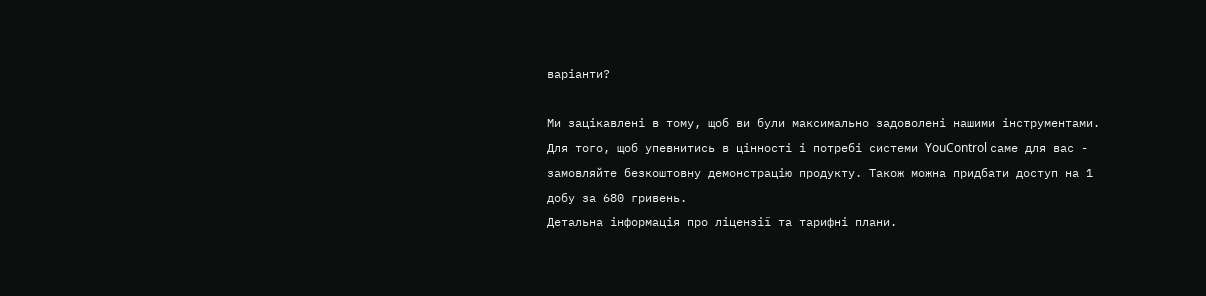варіанти?

Ми зацікавлені в тому, щоб ви були максимально задоволені нашими інструментами. Для того, щоб упевнитись в цінності і потребі системи YouControl саме для вас - замовляйте безкоштовну демонстрацію продукту. Також можна придбати доступ на 1 добу за 680 гривень.
Детальна інформація про ліцензії та тарифні плани.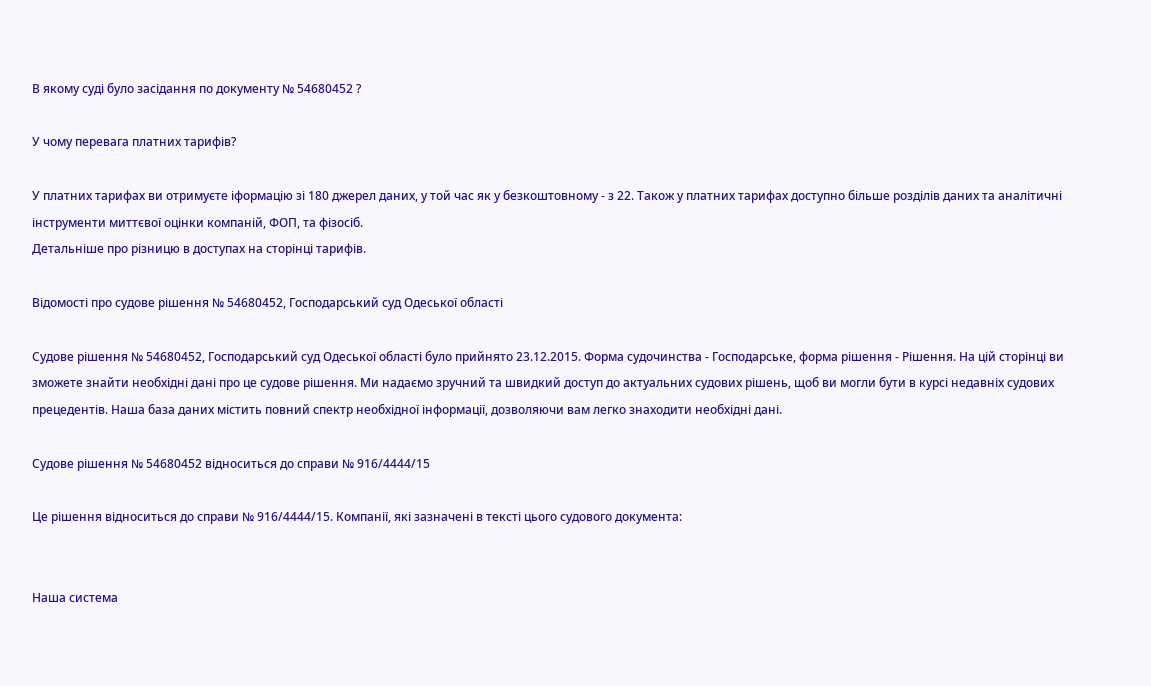В якому cуді було засідання по документу № 54680452 ?

У чому перевага платних тарифів?

У платних тарифах ви отримуєте іформацію зі 180 джерел даних, у той час як у безкоштовному - з 22. Також у платних тарифах доступно більше розділів даних та аналітичні інструменти миттєвої оцінки компаній, ФОП, та фізосіб.
Детальніше про різницю в доступах на сторінці тарифів.

Відомості про судове рішення № 54680452, Господарський суд Одеської області

Судове рішення № 54680452, Господарський суд Одеської області було прийнято 23.12.2015. Форма судочинства - Господарське, форма рішення - Рішення. На цій сторінці ви зможете знайти необхідні дані про це судове рішення. Ми надаємо зручний та швидкий доступ до актуальних судових рішень, щоб ви могли бути в курсі недавніх судових прецедентів. Наша база даних містить повний спектр необхідної інформації, дозволяючи вам легко знаходити необхідні дані.

Судове рішення № 54680452 відноситься до справи № 916/4444/15

Це рішення відноситься до справи № 916/4444/15. Компанії, які зазначені в тексті цього судового документа:


Наша система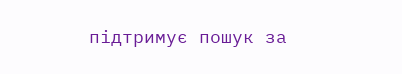підтримує пошук за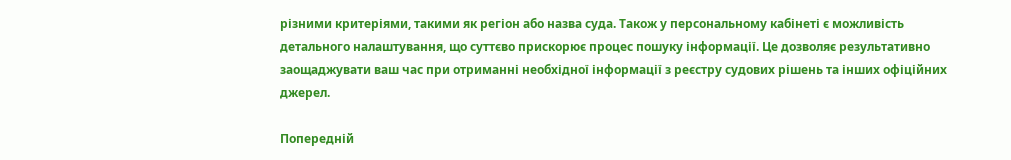різними критеріями, такими як регіон або назва суда. Також у персональному кабінеті є можливість детального налаштування, що суттєво прискорює процес пошуку інформації. Це дозволяє результативно заощаджувати ваш час при отриманні необхідної інформації з реєстру судових рішень та інших офіційних джерел.

Попередній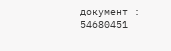документ : 54680451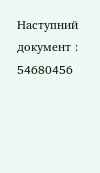Наступний документ : 54680456